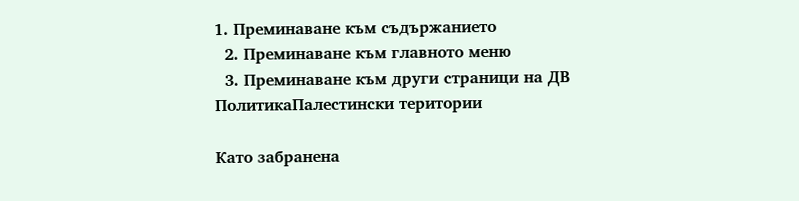1. Преминаване към съдържанието
  2. Преминаване към главното меню
  3. Преминаване към други страници на ДВ
ПолитикаПалестински територии

Като забранена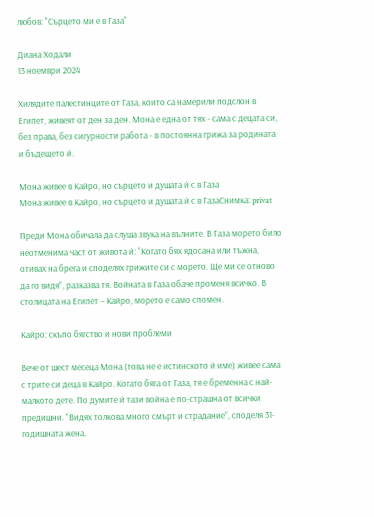любов: "Сърцето ми е в Газа"

Диана Ходали
13 ноември 2024

Хилядите палестинците от Газа, които са намерили подслон в Египет, живеят от ден за ден. Мона е една от тях - сама с децата си, без права, без сигурности работа - в постоянна грижа за родината и бъдещето ѝ.

Мона живее в Кайро, но сърцето и душата ѝ с в Газа
Мона живее в Кайро, но сърцето и душата ѝ с в ГазаСнимка: privat

Преди Мона обичала да слуша звука на вълните. В Газа морето било неотменима част от живота ѝ: “Когато бях ядосана или тъжна, отивах на брега и споделях грижите си с морето. Ще ми се отново да го видя”, разказва тя. Войната в Газа обаче променя всичко. В столицата на Египет – Кайро, морето е само спомен.

Кайро: скъпо бягство и нови проблеми

Вече от шест месеца Мона (това не е истинското ѝ име) живее сама с трите си деца в Кайро. Когато бяга от Газа, тя е бременна с най-малкото дете. По думите ѝ тази война е по-страшна от всички предишни. “Видях толкова много смърт и страдание”, споделя 31-годишната жена.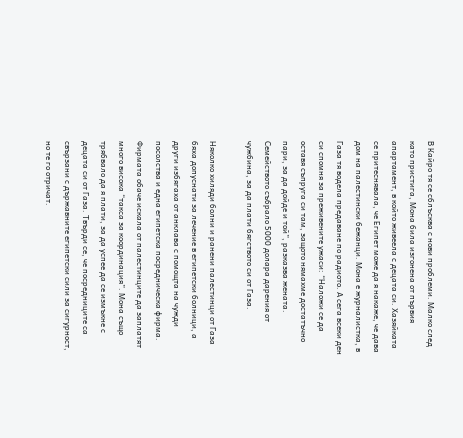В Кайро тя се сблъсква с нови проблеми. Малко след като пристига, Мона била изгонена от първия апартамент, в който живеела с децата си. Хазяйката се притеснявала, че Египет може да я накаже, че дава дом на палестински бежанци. Мона е журналистка, в Газа тя водела предаване по радиото. А сега всеки ден си спомня за преживените ужаси: “Наложи се да оставя съпруга си там, защото нямахме достатъчно пари, за да дойде и той”, разказва жената. Семейството събрало 5000 долара дарения от чужбина, за да плати бягството си от Газа.

Няколко хиляди болни и ранени палестинци от Газа бяха допуснати за лечение в египетски болници, а други избягаха от анклава с помощта на чужди посолства и една египетска посредническа фирма. Фирмата обаче искала от палестинците да заплатят много висока “такса за координация”. Мона също трябвало да я плати, за да успее да се измъкне с децата си от Газа. Твърди се, че посредниците са свързани с държавните египетски сили за сигурност, но те го отричат.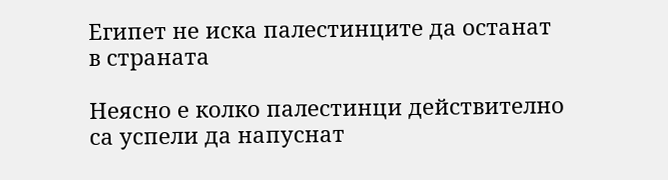Египет не иска палестинците да останат в страната

Неясно е колко палестинци действително са успели да напуснат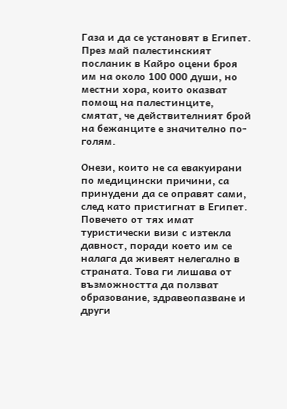Газа и да се установят в Египет. През май палестинският посланик в Кайро оцени броя им на около 100 000 души, но местни хора, които оказват помощ на палестинците, смятат, че действителният брой на бежанците е значително по-голям.

Онези, които не са евакуирани по медицински причини, са принудени да се оправят сами, след като пристигнат в Египет. Повечето от тях имат туристически визи с изтекла давност, поради което им се налага да живеят нелегално в страната. Това ги лишава от възможността да ползват образование, здравеопазване и други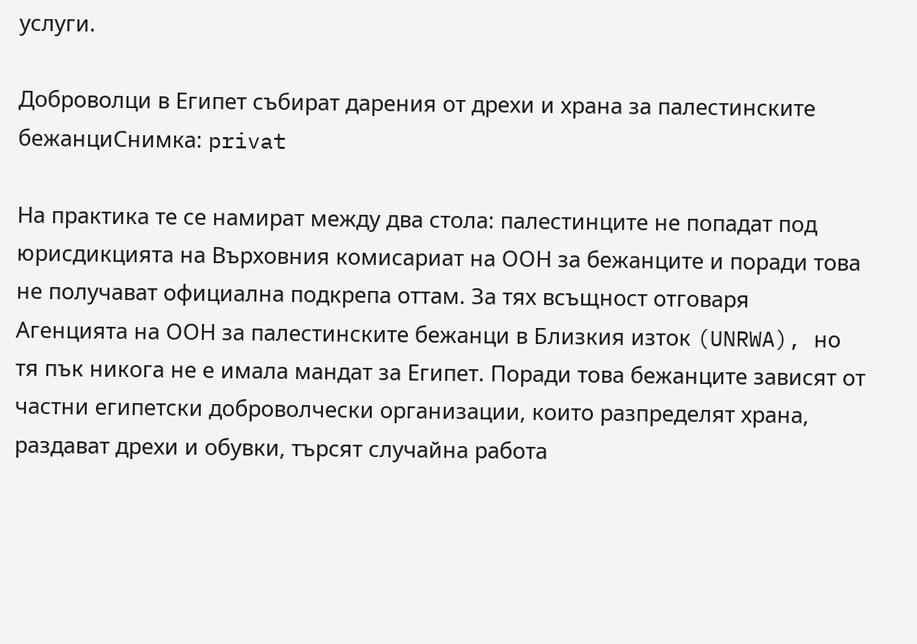услуги.

Доброволци в Египет събират дарения от дрехи и храна за палестинските бежанциСнимка: privat

На практика те се намират между два стола: палестинците не попадат под юрисдикцията на Върховния комисариат на ООН за бежанците и поради това не получават официална подкрепа оттам. За тях всъщност отговаря Агенцията на ООН за палестинските бежанци в Близкия изток (UNRWA), но тя пък никога не е имала мандат за Египет. Поради това бежанците зависят от частни египетски доброволчески организации, които разпределят храна, раздават дрехи и обувки, търсят случайна работа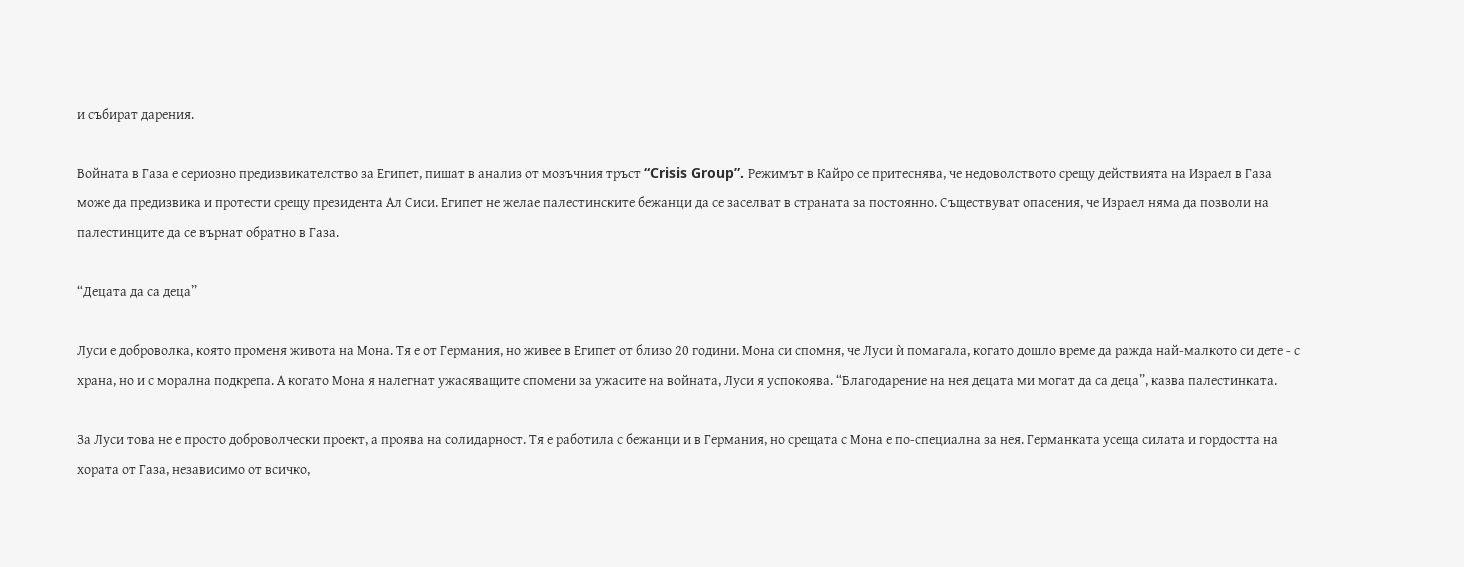и събират дарения.

Войната в Газа е сериозно предизвикателство за Египет, пишат в анализ от мозъчния тръст “Crisis Group”. Режимът в Кайро се притеснява, че недоволството срещу действията на Израел в Газа може да предизвика и протести срещу президента Ал Сиси. Египет не желае палестинските бежанци да се заселват в страната за постоянно. Съществуват опасения, че Израел няма да позволи на палестинците да се върнат обратно в Газа.

“Децата да са деца”

Луси е доброволка, която променя живота на Мона. Тя е от Германия, но живее в Египет от близо 20 години. Мона си спомня, че Луси ѝ помагала, когато дошло време да ражда най-малкото си дете - с храна, но и с морална подкрепа. А когато Мона я налегнат ужасяващите спомени за ужасите на войната, Луси я успокоява. “Благодарение на нея децата ми могат да са деца”, казва палестинката.

За Луси това не е просто доброволчески проект, а проява на солидарност. Тя е работила с бежанци и в Германия, но срещата с Мона е по-специална за нея. Германката усеща силата и гордостта на хората от Газа, независимо от всичко,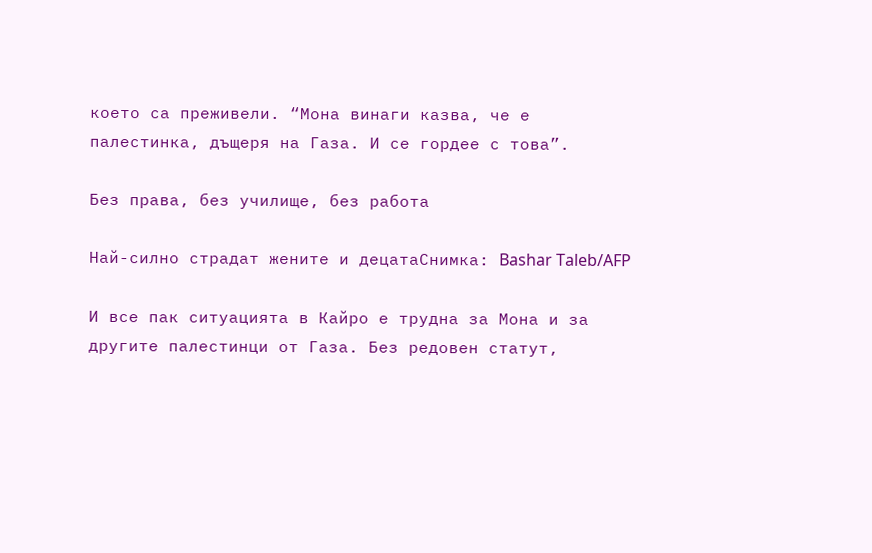което са преживели. “Мона винаги казва, че е палестинка, дъщеря на Газа. И се гордее с това”.

Без права, без училище, без работа

Най-силно страдат жените и децатаСнимка: Bashar Taleb/AFP

И все пак ситуацията в Кайро е трудна за Мона и за другите палестинци от Газа. Без редовен статут,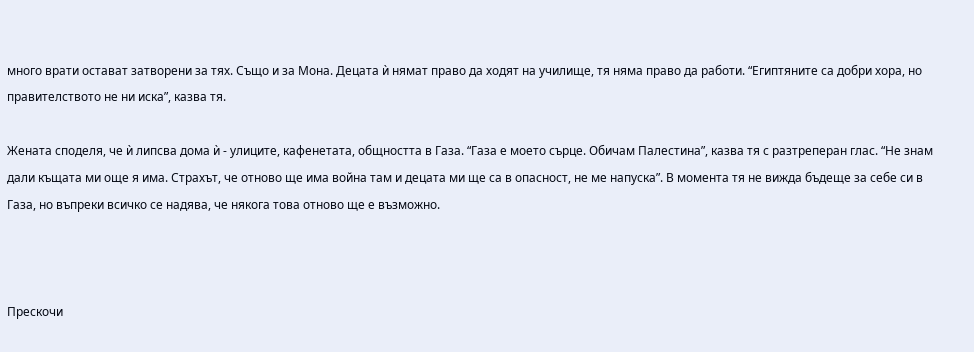много врати остават затворени за тях. Също и за Мона. Децата ѝ нямат право да ходят на училище, тя няма право да работи. “Египтяните са добри хора, но правителството не ни иска”, казва тя.

Жената споделя, че ѝ липсва дома ѝ - улиците, кафенетата, общността в Газа. “Газа е моето сърце. Обичам Палестина”, казва тя с разтреперан глас. “Не знам дали къщата ми още я има. Страхът, че отново ще има война там и децата ми ще са в опасност, не ме напуска”. В момента тя не вижда бъдеще за себе си в Газа, но въпреки всичко се надява, че някога това отново ще е възможно.



Прескочи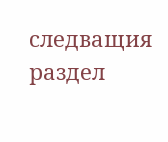следващия раздел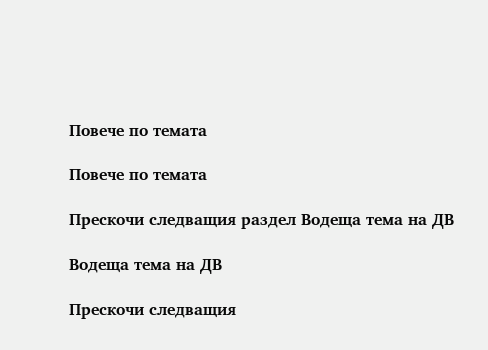Повече по темата

Повече по темата

Прескочи следващия раздел Водеща тема на ДВ

Водеща тема на ДВ

Прескочи следващия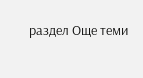раздел Още теми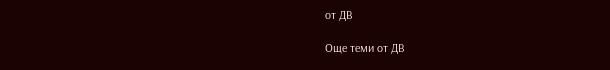от ДВ

Още теми от ДВ